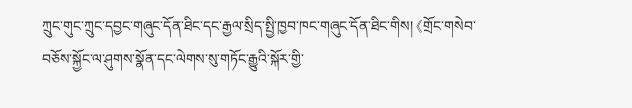ཀྲུང་གུང་ཀྲུང་དབྱང་གཞུང་དོན་ཐིང་དང་རྒྱལ་སྲིད་སྤྱི་ཁྱབ་ཁང་གཞུང་དོན་ཐིང་གིས། 《གྲོང་གསེབ་བཅོས་སྐྱོང་ལ་ཤུགས་སྣོན་དང་ལེགས་སུ་གཏོང་རྒྱུའི་སྐོར་གྱི་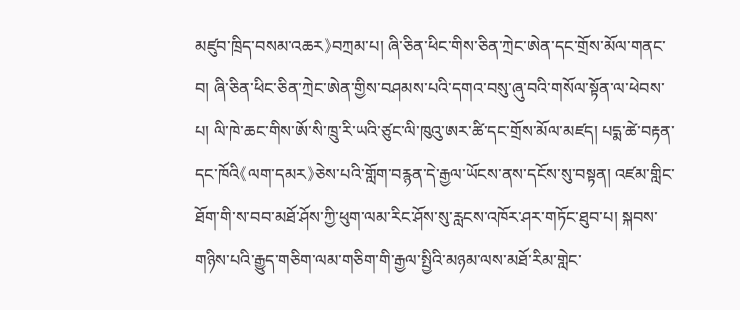མཛུབ་ཁྲིད་བསམ་འཆར》བཀྲམ་པ། ཞི་ཅིན་ཕིང་གིས་ཅིན་ཀྲེང་ཨེན་དང་གྲོས་མོལ་གནང་བ། ཞི་ཅིན་ཕིང་ཅིན་ཀྲེང་ཨེན་གྱིས་བཤམས་པའི་དགའ་བསུ་ཞུ་བའི་གསོལ་སྟོན་ལ་ཕེབས་པ། ལི་ཁེ་ཆང་གིས་ཨོ་སི་ཁྲུ་རི་ཡའི་ཙུང་ལི་ཁུའུ་ཨར་ཚི་དང་གྲོས་མོལ་མཛད། པདྨ་ཚེ་བརྟན་དང་ཁོའི《ལག་དམར》ཅེས་པའི་གློག་བརྙན་དེ་རྒྱལ་ཡོངས་ནས་དངོས་སུ་བསྟན། འཛམ་གླིང་ཐོག་གི་ས་བབ་མཐོ་ཤོས་ཀྱི་ཕུག་ལམ་རིང་ཤོས་སུ་རླངས་འཁོར་ཤར་གཏོང་ཐུབ་པ། སྐབས་གཉིས་པའི་རྒྱུད་གཅིག་ལམ་གཅིག་གི་རྒྱལ་སྤྱིའི་མཉམ་ལས་མཐོ་རིམ་གླེང་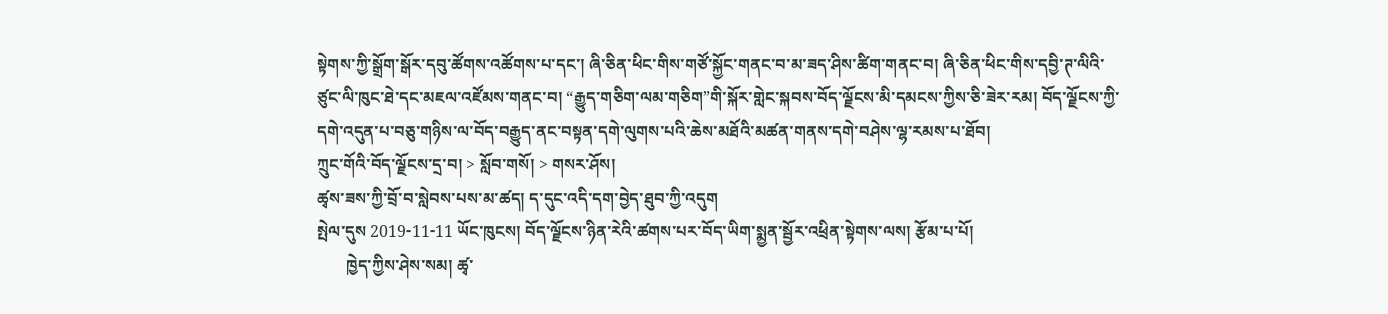སྟེགས་ཀྱི་སྒྲོག་སྒོར་དབུ་ཚོགས་འཚོགས་པ་དང་། ཞི་ཅིན་ཕིང་གིས་གཙོ་སྐྱོང་གནང་བ་མ་ཟད་ཤིས་ཚིག་གནང་བ། ཞི་ཅིན་ཕིང་གིས་དབྱི་ཊ་ལིའི་ཙུང་ལི་ཁུང་ཐེ་དང་མཇལ་འཛོམས་གནང་བ། “རྒྱུད་གཅིག་ལམ་གཅིག”གི་སྐོར་གླེང་སྐབས་བོད་ལྗོངས་མི་དམངས་ཀྱིས་ཅི་ཟེར་རམ། བོད་ལྗོངས་ཀྱི་དགེ་འདུན་པ་བཅུ་གཉིས་ལ་བོད་བརྒྱུད་ནང་བསྟན་དགེ་ལུགས་པའི་ཆེས་མཐོའི་མཚན་གནས་དགེ་བཤེས་ལྷ་རམས་པ་ཐོབ།
ཀྲུང་གོའི་བོད་ལྗོངས་དྲ་བ། > སློབ་གསོ། > གསར་ཤོས།
ཚྭས་ཟས་ཀྱི་བྲོ་བ་སླེབས་པས་མ་ཚད། ད་དུང་འདི་དག་བྱེད་ཐུབ་ཀྱི་འདུག
སྤེལ་དུས 2019-11-11 ཡོང་ཁུངས། བོད་ལྗོངས་ཉིན་རེའི་ཚགས་པར་བོད་ཡིག་སྨྱན་སྦྱོར་འཕྲིན་སྟེགས་ལས། རྩོམ་པ་པོ།
       ཁྱེད་ཀྱིས་ཤེས་སམ། ཚྭ་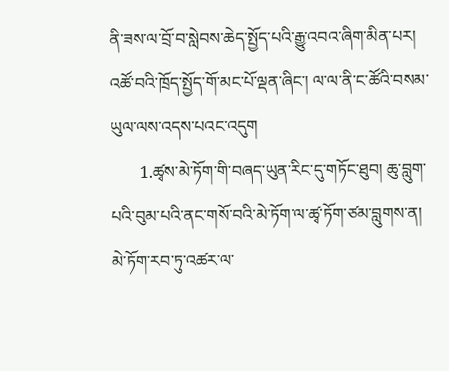ནི་ཟས་ལ་བྲོ་བ་སླེབས་ཆེད་སྤྱོད་པའི་རྒྱུ་འབའ་ཞིག་མིན་པར། འཚོ་བའི་ཁྲོད་སྤྱོད་གོ་མང་པོ་ལྡན་ཞིང་། ལ་ལ་ནི་ང་ཚོའི་བསམ་ཡུལ་ལས་འདས་པའང་འདུག
       1.ཚྭས་མེ་ཏོག་གི་བཞད་ཡུན་རིང་དུ་གཏོང་ཐུབ། ཆུ་བླུག་པའི་བུམ་པའི་ནང་གསོ་བའི་མེ་ཏོག་ལ་ཚྭ་ཏོག་ཙམ་བླུགས་ན། མེ་ཏོག་རབ་ཏུ་འཚར་ལ་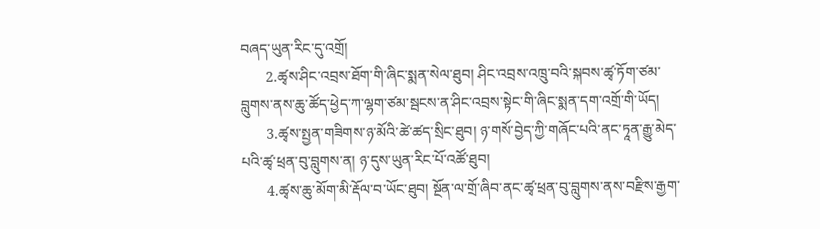བཞད་ཡུན་རིང་དུ་འགྲོ།
       2.ཚྭས་ཤིང་འབྲས་ཐོག་གི་ཞིང་སྨན་སེལ་ཐུབ། ཤིང་འབྲས་འཁྲུ་བའི་སྐབས་ཚྭ་ཏོག་ཙམ་བླུགས་ནས་ཆུ་ཚོད་ཕྱེད་ཀ་ལྷག་ཙམ་སྦངས་ན་ཤིང་འབྲས་སྟེང་གི་ཞིང་སྨན་དག་འགྲོ་གི་ཡོད།
       3.ཚྭས་སྤྱན་གཟིགས་ཉ་མོའི་ཚེ་ཚད་སྲིང་ཐུབ། ཉ་གསོ་བྱེད་ཀྱི་གཞོང་པའི་ནང་ཏཱན་རྒྱུ་མེད་པའི་ཚྭ་ཕྲན་བུ་བླུགས་ན། ཉ་དུས་ཡུན་རིང་པོ་འཚོ་ཐུབ།
       4.ཚྭས་ཆུ་མོག་མི་རྡོལ་བ་ཡོང་ཐུབ། སྔོན་ལ་གྲོ་ཞིབ་ནང་ཚྭ་ཕྲན་བུ་བླུགས་ནས་བརྫིས་རྒྱག་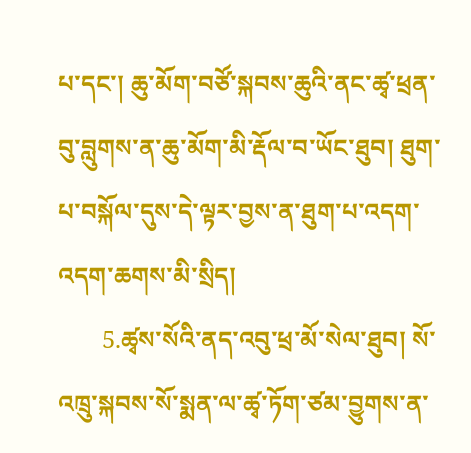པ་དང་། ཆུ་མོག་བཙོ་སྐབས་ཆུའི་ནང་ཚྭ་ཕྲན་བུ་བླུགས་ན་ཆུ་མོག་མི་རྡོལ་བ་ཡོང་ཐུབ། ཐུག་པ་བསྐོལ་དུས་དེ་ལྟར་བྱས་ན་ཐུག་པ་འདག་འདག་ཆགས་མི་སྲིད།
       5.ཚྭས་སོའི་ནད་འབུ་ཕྲ་མོ་སེལ་ཐུབ། སོ་འཁྲུ་སྐབས་སོ་སྨན་ལ་ཚྭ་ཏོག་ཙམ་བྱུགས་ན་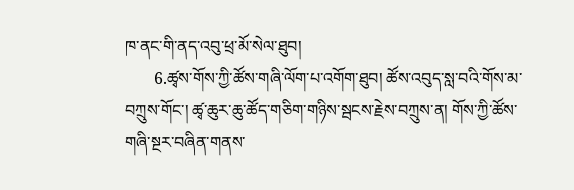ཁ་ནང་གི་ནད་འབུ་ཕྲ་མོ་སེལ་ཐུབ།
       6.ཚྭས་གོས་ཀྱི་ཚོས་གཞི་ལོག་པ་འགོག་ཐུབ། ཚོས་འབུད་སླ་བའི་གོས་མ་བཀྲུས་གོང་། ཚྭ་ཆུར་ཆུ་ཚོད་གཅིག་གཉིས་སྦངས་རྗེས་བཀྲུས་ན། གོས་ཀྱི་ཚོས་གཞི་སྔར་བཞིན་གནས་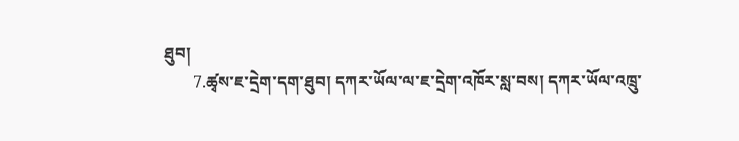ཐུབ།
       7.ཚྭས་ཇ་དྲེག་དག་ཐུབ། དཀར་ཡོལ་ལ་ཇ་དྲེག་འཁོར་སླ་བས། དཀར་ཡོལ་འཁྲུ་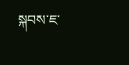སྐབས་ཇ་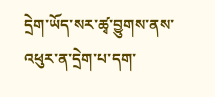དྲེག་ཡོད་སར་ཚྭ་བྱུགས་ནས་འཕུར་ན་དྲེག་པ་དག་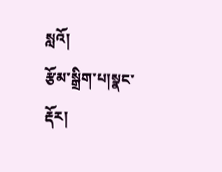སླའོ།
རྩོམ་སྒྲིག་པ།སྣང་རྡོར།